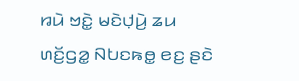ꤙꤣꤧ ꤠꤢꤧ꤭ ꤗꤢꤧꤓ꤫ꤣꤧ꤬ ꤘꤣ ꤛꤢꤩ꤬ꤞꤤ꤭ ꤡꤝꤢꤒꤥ꤭ ꤕꤢ꤬ ꤔꤢꤧ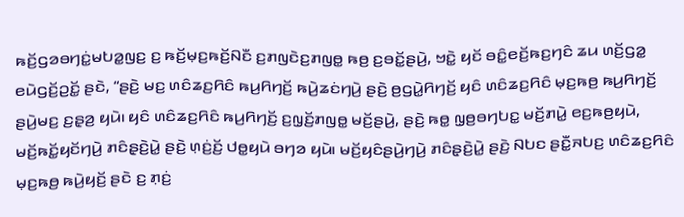ꤒꤢꤩ꤬ꤞꤤꤋꤚꤢꤦ꤭ꤗꤝꤤ꤭ꤜꤢ꤬ ꤢ꤬ ꤒꤢꤩ꤬ꤗ꤫ꤢ꤬ꤒꤢꤩ꤬ꤡꤢꤪ ꤢ꤬ꤊꤜꤢꤧꤢ꤬ꤊꤜꤥ꤭ ꤒꤥ꤬ ꤢ꤬ꤋꤢꤩ꤭ꤔꤣꤧ꤬, ꤠꤢꤧ꤭ ꤟꤢꤩ ꤋꤢꤨ꤭ꤕꤢꤩ꤬ꤒꤢ꤬ꤚꤢꤨ ꤘꤣ ꤛꤢꤩ꤬ꤞꤤ꤭ ꤕꤣꤧꤞꤢꤩ꤬ꤑꤢꤩ꤭ ꤔꤢꤧ, “ꤔꤢꤧ꤬ ꤗꤢ꤬ ꤛꤢꤨꤘꤢ꤬ꤖꤢꤨ ꤒꤣ꤬ꤖꤚꤢꤩ꤬ ꤒꤣꤧ꤬ꤘꤢꤦꤚꤣꤧ꤬ ꤔꤢꤧ꤬ ꤥ꤬ꤞꤣꤧ꤭ꤖꤚꤢꤩ꤬ ꤟꤢꤨ ꤛꤢꤨꤘꤢ꤬ꤖꤢꤨ ꤗ꤫ꤢ꤬ꤒꤥ꤬ ꤒꤣ꤬ꤖꤚꤢꤩ꤬ ꤔꤣꤧ꤬ꤗꤢ꤬ ꤢ꤬ꤔ꤫ꤤ꤬ ꤟꤣꤧ꤯ ꤟꤢꤨ ꤛꤢꤨꤘꤢ꤬ꤖꤢꤨ ꤒꤣ꤬ꤖꤚꤢꤩ꤬ ꤢ꤬ꤜ꤫ꤢꤩ꤬ꤊꤜꤥ꤭ ꤗꤢꤩ꤬ꤔꤣꤧ꤬, ꤔꤢꤧ꤬ ꤒꤥ꤭ ꤜ꤫ꤥ꤬ꤋꤚꤝꤢ꤭ ꤗꤢꤩ꤬ꤊꤣꤧ꤭ ꤕꤢ꤬ꤒꤥ꤬ꤟꤣꤧ, ꤗꤢꤩ꤬ꤒꤢꤩ꤭ꤟꤢꤩꤚꤣꤧ꤬ ꤊꤢꤨꤔ꤫ꤢꤧ꤬ꤣꤧ꤭ ꤔꤢꤧ꤬ ꤛ꤫ꤢꤦ꤬ꤢꤩ꤬ ꤓꤥ꤭ꤟꤣꤧ ꤋꤚꤤ ꤟꤣꤧ꤯ ꤗꤢꤩ꤬ꤟꤢꤨꤔꤣꤧ꤬ꤚꤣꤧ꤬ ꤊꤢꤨꤔ꤫ꤢꤧ꤬ꤣꤧ꤭ ꤔꤢꤧ꤬ ꤡꤝꤢ ꤔꤢꤪ꤭ꤏꤝꤢ꤬ ꤛꤢꤨꤘꤢ꤬ꤖꤢꤨ ꤗ꤫ꤢ꤬ꤒꤥ꤬ ꤒꤣꤧ꤬ꤟꤢꤩ꤬ ꤔꤢꤧ ꤢ꤬ ꤊ꤫ꤢꤦ꤬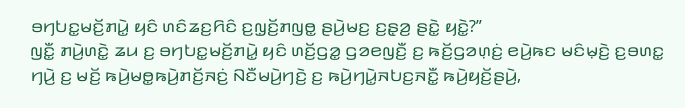ꤋꤚꤝꤢ꤭ꤗꤢꤩ꤬ꤊꤣꤧ꤭ ꤟꤢꤨ ꤛꤢꤨꤘꤢ꤬ꤖꤢꤨ ꤢ꤬ꤜ꤫ꤢꤩ꤬ꤊꤜꤥ꤭ ꤔꤣꤧ꤬ꤗꤢ꤬ ꤢ꤬ꤔ꤫ꤤ꤬ ꤔꤢꤧ꤭ ꤟꤢꤧ꤭?”
ꤜꤢꤪ꤭ ꤊꤣꤧ꤬ꤛꤢꤧ꤭ ꤘꤣ ꤢ꤬ ꤋꤚꤝꤢ꤭ꤗꤢꤩ꤬ꤊꤣꤧ꤭ ꤟꤢꤨ ꤛꤢꤩ꤬ꤞꤤ꤭ ꤞꤤꤕꤜꤢꤪ꤬ ꤢ꤬ ꤒꤢꤩ꤬ꤞꤤꤛ꤫ꤢꤦ꤬ ꤕꤣꤧ꤬ꤒꤢ ꤗꤢꤨꤗ꤫ꤢꤧ꤬ ꤢ꤬ꤋꤛꤢ꤭ ꤚꤣꤧ꤬ ꤢ꤬ ꤗꤢꤩ꤬ ꤒꤣꤧ꤬ꤗꤥ꤭ꤒꤣꤧ꤬ꤊꤢꤩ꤬ꤏꤢꤦ꤬ ꤡꤢꤪꤗꤣꤧ꤬ꤚꤢꤧ꤬ ꤢ꤬ ꤒꤣꤧ꤬ꤚꤣꤧ꤭ꤏꤝꤢ꤬ꤏꤢꤪ꤭ ꤒꤣꤧ꤬ꤟꤢꤩ꤬ꤔꤣꤧ꤬,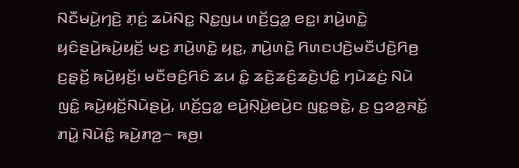ꤡꤢꤪꤗꤣꤧ꤬ꤚꤢꤧ꤬ ꤊ꤫ꤢꤦ꤬ ꤘꤣꤧꤡꤢ꤭ ꤡꤢ꤭ꤜꤣ ꤛꤢꤩ꤬ꤞꤤ꤭ ꤕꤢ꤭꤯ ꤊꤣꤧ꤬ꤛꤢꤧ꤭ ꤟꤢꤨꤔꤣꤧ꤬ꤒꤣꤧ꤬ꤟꤢꤩ꤬ ꤗꤢ꤬ ꤊꤣꤧ꤬ꤛꤢꤧ꤭ ꤟꤢ꤭, ꤊꤣꤧ꤬ꤛꤢꤧ꤭ ꤖꤛꤢꤓꤢꤧ꤬ꤗꤢꤪꤓꤢꤧ꤬ꤖꤥ꤬ ꤢ꤬ꤔ꤫ꤢꤩ꤬ ꤒꤣꤧ꤬ꤟꤢꤩ꤬꤯ ꤗꤢꤪꤋꤢꤨ꤬ꤖꤢꤨ ꤘꤣ ꤢꤨ꤭ ꤘꤢꤧ꤬ꤘꤢꤨ꤬ꤘꤢꤧ꤬ꤓꤢꤨ꤭ ꤚꤣꤧꤘꤢꤦ꤬ ꤡꤣꤧ ꤜꤢꤨ꤭ ꤒꤣꤧ꤬ꤟꤢꤩ꤬ꤡꤣꤧꤔꤣꤧ꤬, ꤛꤢꤩ꤬ꤞꤤ꤭ ꤕꤣꤧ꤬ꤡ꤫ꤣꤧ꤬ꤕꤣꤧ꤬ꤢ ꤜꤢ꤭ꤋꤢꤧ꤭, ꤢ꤬ ꤞꤤꤤ꤬ꤏꤢꤩ꤭ ꤊꤣꤧ꤭ ꤡꤣꤧꤢꤨ꤭ ꤒꤣꤧ꤬ꤊꤤ꤬꤮ ꤒꤥ꤬꤯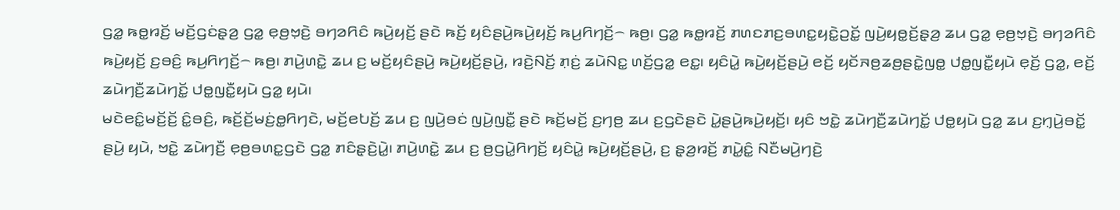ꤞꤤ꤭ ꤒꤥ꤭ꤙꤢꤩ꤬ ꤗꤢꤩ꤬ꤞꤢꤦꤔ꤫ꤤ꤬ ꤞꤤ꤭ ꤕ꤫ꤥ꤬ꤠ꤫ꤢꤧ꤬ ꤋꤚꤤꤖꤢꤨ ꤒꤣꤧ꤬ꤟꤢꤩ꤬ ꤔꤢꤧ ꤒꤢꤩ꤬ ꤟꤢꤨꤔꤣꤧ꤬ꤒꤣꤧ꤬ꤟꤢꤩ꤬ ꤒꤣ꤬ꤖꤚꤢꤩ꤬꤮ ꤒꤥ꤬꤯ ꤞꤤ꤭ ꤒꤥ꤭ꤙꤢꤩ꤬ ꤊꤛꤢꤊꤢ꤬ꤋꤛꤢ꤭ꤟꤢꤧ꤭ꤑꤢꤩ꤭ ꤜꤣꤧ꤬ꤟꤥ꤭ꤢꤩ꤬ꤔ꤫ꤤ꤬ ꤘꤣ ꤞꤤ꤭ ꤕ꤫ꤥ꤬ꤠ꤫ꤢꤧ꤬ ꤋꤚꤤꤖꤢꤨ ꤒꤣꤧ꤬ꤟꤢꤩ꤬ ꤢ꤬ꤋꤢꤨ꤬ ꤒꤣ꤬ꤖꤚꤢꤩ꤬꤮ ꤒꤥ꤬꤯ ꤊꤣꤧ꤬ꤛꤢꤧ꤭ ꤘꤣ ꤢ꤬ ꤗꤢꤩ꤬ꤟꤢꤨꤔꤣꤧ꤬ ꤒꤣꤧ꤬ꤟꤢꤩ꤬ꤔꤣꤧ꤬, ꤙꤢꤧ꤬ꤡꤢꤩ꤬ ꤊ꤫ꤢꤦ꤬ ꤘꤣꤧꤡꤢ꤭ ꤛꤢꤩ꤬ꤞꤤ꤭ ꤕꤢ꤭꤯ ꤟꤢꤨꤣꤧ꤭ ꤒꤣꤧ꤬ꤟꤢꤩ꤬ꤔꤣꤧ꤬ ꤕꤢꤩ꤬ ꤟꤢꤩꤏꤥ꤬ꤘꤥ꤬ꤔꤢꤧ꤭ꤜꤥ꤭ ꤓꤥ꤭ꤜꤢꤪ꤭ꤟꤣꤧ ꤕ꤫ꤢꤩ꤬ ꤞꤤ꤭, ꤕꤢꤩ꤬ ꤘꤣꤧꤚꤢꤪ꤬ꤘꤣꤧꤚꤢꤩ꤭ ꤓꤥ꤭ꤜꤢꤪ꤭ꤟꤣꤧ ꤞꤤ꤭ ꤟꤣꤧ꤯
ꤗꤢꤧꤕꤢꤨ꤭ꤗꤢꤩ꤬ꤢꤩ꤬ ꤢꤨ꤭ꤋꤢꤨ꤬, ꤒꤢꤩ꤬ꤢꤩ꤬ꤗꤢꤦ꤬ꤥ꤭ꤖꤚꤢꤧ, ꤗꤢꤩ꤬ꤕꤝꤢꤩ꤬ ꤘꤣ ꤢ꤬ ꤜꤣꤧ꤬ꤋꤢꤦ ꤜꤣꤧ꤬ꤜꤢꤪ꤭ ꤔꤢꤧ ꤒꤢꤩ꤬ꤗꤢꤩ꤬ ꤢ꤬ꤚꤥ꤬ ꤘꤣ ꤢ꤬ꤞꤢꤧꤔꤢꤧ ꤣꤧ꤭ꤔꤣꤧ꤬ꤒꤣꤧ꤬ꤟꤢꤩ꤬꤯ ꤟꤢꤨ ꤠꤢꤧ꤭ ꤘꤣꤧꤚꤢꤪ꤬ꤘꤣꤧꤚꤢꤩ꤭ ꤓꤥ꤭ꤟꤣꤧ ꤞꤤ꤭ ꤘꤣ ꤢ꤬ꤚ꤫ꤣꤧ꤬ꤋꤢꤩ꤭ ꤔꤣꤧ꤬ ꤟꤣꤧ, ꤠꤢꤧ꤭ ꤘꤣꤧꤚꤢꤪ꤬ ꤕ꤫ꤥ꤬ꤋꤛꤢ꤭ꤞꤢꤧ ꤞꤤ꤭ ꤊꤢꤨꤔ꤫ꤢꤧ꤬ꤣꤧ꤭꤯ ꤊꤣꤧ꤬ꤛꤢꤧ꤭ ꤘꤣ ꤢ꤬ ꤥ꤬ꤞꤣꤧ꤭ꤖꤚꤢꤩ꤬ ꤟꤢꤨꤣꤧ꤭ ꤒꤣꤧ꤬ꤟꤢꤩ꤬ꤔꤣꤧ꤬, ꤢ꤬ ꤔ꤫ꤤ꤬ꤙꤢꤩ꤬ ꤊꤣꤧ꤭ꤢꤨ꤭ ꤡꤢꤪꤗꤣꤧ꤬ꤚꤢꤧ꤬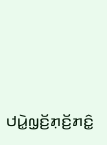ꤓꤣꤧ꤭ꤜ꤫ꤢꤩ꤬ꤊ꤫ꤢꤩ꤬ꤊꤢꤨ꤭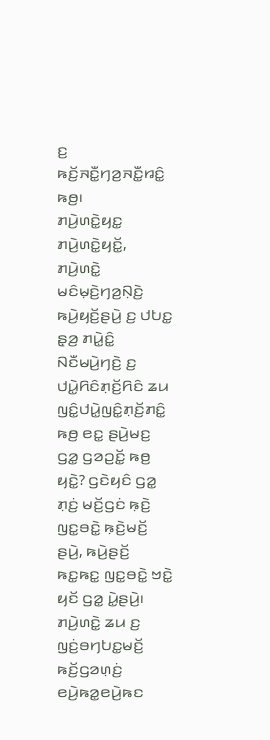ꤢ꤬ ꤒꤢꤩ꤬ꤏꤢꤪ꤭ꤚꤤ꤬ꤏꤢꤪ꤭ꤙꤢꤨ꤭ ꤒꤥ꤬꤯
ꤊꤣꤧ꤬ꤛꤢꤧ꤭ꤟꤢ꤭ ꤊꤣꤧ꤬ꤛꤢꤧ꤭ꤟꤢꤩ꤭, ꤊꤣꤧ꤬ꤛꤢꤧ꤭ ꤗꤢꤨꤗ꤫ꤢꤧ꤬ꤚꤤ꤬ꤡ꤫ꤢꤧ꤬ ꤒꤣꤧ꤬ꤟꤢꤩ꤬ꤔꤣꤧ꤬ ꤢ꤬ ꤓꤝꤢ꤭ ꤔ꤫ꤤ꤬ ꤊꤣꤧ꤭ꤢꤨ꤭ ꤡꤢꤪꤗꤣꤧ꤬ꤚꤢꤧ꤬ ꤢ꤬ ꤓꤣꤧ꤭ꤖꤢꤨꤊ꤫ꤢꤩ꤬ꤖꤢꤨ ꤘꤣ ꤜꤢꤨ꤭ꤓꤣꤧ꤭ꤜꤢꤨ꤭ꤊ꤫ꤢꤩ꤬ꤊꤢꤨ꤭ ꤒꤥ꤬ ꤕꤢ꤭ ꤔꤣꤧ꤬ꤗꤢ꤬ ꤞꤤ꤭ ꤞꤤꤑꤢꤩ꤭ ꤒꤥ꤬ ꤟꤢꤧ꤭? ꤞꤢꤧꤟꤢꤨ ꤞꤤ꤭ ꤊ꤫ꤢꤦ꤬ ꤗꤢꤩ꤬ꤞꤢꤦ ꤒ꤫ꤢꤧ꤬ ꤜꤢ꤭ꤋꤢꤧ꤭ ꤒ꤫ꤢꤧ꤬ꤗꤢꤩ꤬ ꤔꤣꤧ꤬, ꤒꤣꤧ꤬ꤔꤢꤩ꤬ ꤒꤢ꤭ꤒꤢ꤭ ꤜꤢ꤭ꤋꤢꤧ꤭ ꤠꤢꤧ꤭ ꤟꤢꤩ ꤞꤤ꤭ ꤣꤧ꤭ꤔꤣꤧ꤬꤯ ꤊꤣꤧ꤬ꤛꤢꤧ꤭ ꤘꤣ ꤢ꤬ ꤜꤢꤦ꤬ꤋꤚꤝꤢ꤭ꤗꤢꤩ꤬ ꤒꤢꤩ꤬ꤞꤤꤛ꤫ꤢꤦ꤬ ꤕꤣꤧ꤬ꤒꤤ꤭ꤕꤣꤧ꤬ꤒꤢ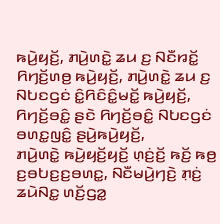ꤒꤣꤧ꤬ꤟꤢꤩ꤬, ꤊꤣꤧ꤬ꤛꤢꤧ꤭ ꤘꤣ ꤢ꤬ ꤡꤢꤪꤙꤢꤩ꤭ ꤖꤚꤢꤩ꤬ꤛꤥ꤬ ꤒꤣꤧ꤬ꤟꤢꤩ꤬, ꤊꤣꤧ꤬ꤛꤢꤧ꤭ ꤘꤣ ꤢ꤬ ꤡꤝꤢꤞꤢꤦ ꤢꤨ꤭ꤖꤢꤨꤢꤨ꤭ꤗꤢꤩ꤭ ꤒꤣꤧ꤬ꤟꤢꤩ꤬, ꤖꤚꤢꤩ꤬ꤋꤢꤨ꤭ ꤔꤢꤧ ꤖꤚꤢꤩ꤬ꤋꤢꤨ꤭ ꤡꤝꤢꤞꤢꤦ ꤋꤛꤢ꤭ꤜꤢꤨ꤭ ꤔꤣꤧ꤬ꤒꤣꤧ꤬ꤟꤢꤩ꤬,
ꤊꤣꤧ꤬ꤛꤢꤧ꤭ ꤒꤣꤧ꤬ꤟꤢꤩ꤬ꤟꤢꤩ꤬ ꤛ꤫ꤢꤦ꤬ꤢꤩ꤬ ꤒꤢꤩ꤬ ꤒꤥ꤬ ꤢ꤬ꤋꤝꤢ꤬ꤢ꤬ꤋꤛꤢ꤭, ꤡꤢꤪꤗꤣꤧ꤬ꤚꤢꤧ꤬ ꤊ꤫ꤢꤦ꤬ ꤘꤣꤧꤡꤢ꤭ ꤛꤢꤩ꤬ꤞꤤ꤭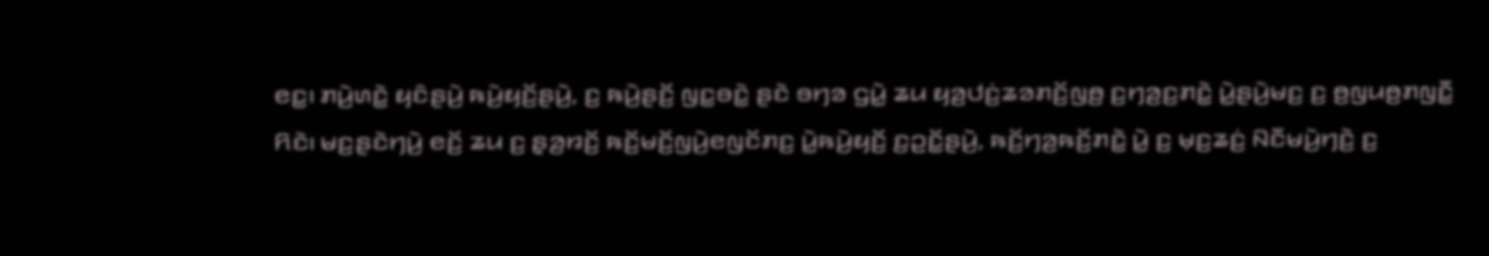ꤕꤢ꤭꤯ ꤊꤣꤧ꤬ꤛꤢꤧ꤭ ꤟꤢꤨꤔꤣꤧ꤬ ꤒꤣꤧ꤬ꤟꤢꤩ꤬ꤔꤣꤧ꤬, ꤢ꤬ ꤒꤣꤧ꤬ꤔꤢꤩ꤬ ꤜꤢ꤭ꤋꤢꤧ꤭ ꤔꤢꤧ ꤋꤚꤤ ꤞꤣꤧ꤭ ꤘꤣ ꤟꤤ꤬ꤓꤢꤦ꤬ꤘꤤꤊꤢꤩ꤬ꤜꤥ꤬ ꤢ꤬ꤚꤤ꤬ꤢ꤬ꤊꤢꤧ꤭ ꤣꤧ꤭ꤔꤣꤧ꤬ꤗꤢ꤬ ꤢ꤬ ꤥ꤬ꤜꤣꤥ꤬ꤊꤜꤢꤪ꤭ ꤖꤢꤧ꤯ ꤗꤢ꤬ꤔꤢꤧꤚꤣꤧ꤬ ꤕꤢꤩ꤬ ꤘꤣ ꤢ꤬ ꤔ꤫ꤤ꤬ꤙꤢꤩ꤬ ꤒꤢꤩ꤬ꤗꤢꤩ꤬ꤜꤣꤧ꤬ꤕꤜꤢꤩꤊꤢ꤬ ꤣꤧ꤭ꤒꤣꤧ꤬ꤟꤢꤩ꤬ ꤢ꤬ꤑꤢꤩ꤭ꤔꤣꤧ꤬, ꤒꤢꤩ꤬ꤚꤤ꤬ꤒꤢꤩ꤬ꤊꤢꤧ꤭ ꤣꤧ꤭ ꤢ꤬ ꤗ꤫ꤢ꤬ꤘꤢꤦ꤬ ꤡꤢꤪꤗꤣꤧ꤬ꤚꤢꤧ꤬ ꤢ꤬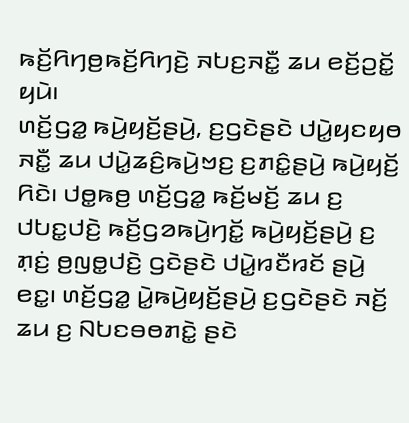ꤒꤢꤩ꤬ꤖꤚꤥ꤬ꤒꤢꤩ꤬ꤖꤚꤢꤧ꤬ ꤏꤝꤢ꤬ꤏꤢꤪ꤭ ꤘꤣ ꤕꤢꤩ꤬ꤑꤢꤩ꤭ ꤟꤣꤧ꤯
ꤛꤢꤩ꤬ꤞꤤ꤭ ꤒꤣꤧ꤬ꤟꤢꤩ꤬ꤔꤣꤧ꤬, ꤢ꤬ꤞꤢꤧꤔꤢꤧ ꤓꤣꤧ꤭ꤟꤢꤟꤥ ꤏꤢꤪ꤭ ꤘꤣ ꤓꤣꤧ꤭ꤘꤢꤨ꤬ꤒꤣꤧ꤬ꤠꤢ꤬ ꤢ꤬ꤊꤢꤨ꤭ꤔꤣꤧ꤬ ꤒꤣꤧ꤬ꤟꤢꤩ꤬ ꤖꤢꤧ꤯ ꤓꤥ꤭ꤒꤥ꤬ ꤛꤢꤩ꤬ꤞꤤ꤭ ꤒꤢꤩ꤬ꤗꤢꤩ꤬ ꤘꤣ ꤢ꤬ ꤓꤝꤢ꤭ꤓꤢꤧ꤬ ꤒꤢꤩ꤬ꤞꤤꤒꤣꤧ꤬ꤚꤢꤩ꤭ ꤒꤣꤧ꤬ꤟꤢꤩ꤬ꤔꤣꤧ꤬ ꤢ꤬ ꤊ꤫ꤢꤦ꤬ ꤥ꤬ꤜꤥ꤭ꤓꤢꤧ꤬ ꤞꤢꤧꤔꤢꤧ ꤓꤣꤧ꤭ꤙꤢꤪꤙꤢꤩ ꤔꤣꤧ꤬ ꤕꤢ꤭꤯ ꤛꤢꤩ꤬ꤞꤤ꤭ ꤣꤧ꤭ꤒꤣꤧ꤬ꤟꤢꤩ꤬ꤔꤣꤧ꤬ ꤢ꤬ꤞꤢꤧꤔꤢꤧ ꤏꤢꤩ꤬ ꤘꤣ ꤢ꤬ ꤡꤝꤢꤋꤥꤊꤢꤧ꤭ ꤔꤢꤧ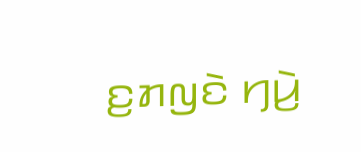ꤢ꤬ꤊꤜꤢꤧ ꤚꤣꤧ꤬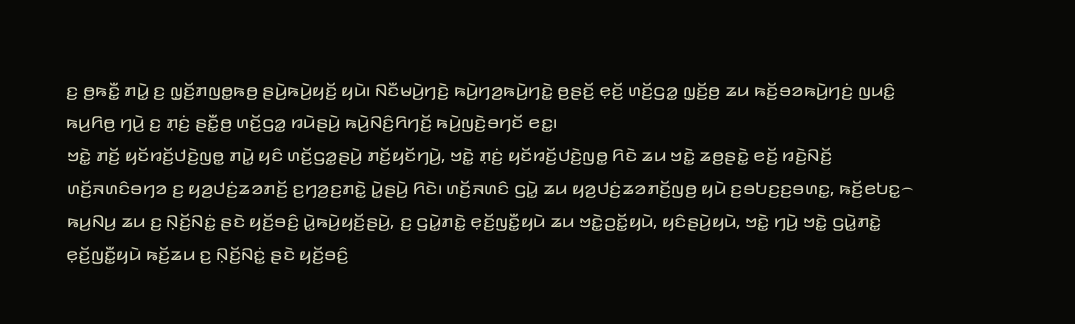ꤢ꤬ ꤥ꤬ꤒꤢꤪ꤭ ꤊꤣꤧ꤭ ꤢ꤬ ꤜ꤫ꤢꤩ꤬ꤊꤜꤥ꤭ꤒꤥ꤬ ꤔꤣꤧ꤬ꤒꤣꤧ꤬ꤟꤢꤩ꤬ ꤟꤣꤧ꤯ ꤡꤢꤪꤗꤣꤧ꤬ꤚꤢꤧ꤬ ꤒꤣꤧ꤬ꤚꤤ꤬ꤒꤣꤧ꤬ꤚꤢꤧ꤭ ꤥ꤬ꤔꤢꤩ꤬ ꤕ꤫ꤢꤩ꤬ ꤛꤢꤩ꤬ꤞꤤ꤭ ꤜ꤫ꤢꤩ꤬ꤥ꤬ ꤘꤣ ꤒꤢꤩ꤬ꤋꤤꤒꤣꤧ꤬ꤚꤢꤦ꤬ ꤜꤣꤢꤨ꤭ ꤒꤣ꤬ꤖꤥ꤬ ꤚꤣꤧ꤬ ꤢ꤬ ꤊ꤫ꤢꤦ꤬ ꤔꤢꤪ꤭ꤥ꤬ ꤛꤢꤩ꤬ꤞꤤ꤭ ꤙꤣꤧꤔꤣꤧ꤬ ꤒꤣꤧ꤬ꤡꤢꤨ꤬ꤖꤚꤢꤩ꤬ ꤒꤣꤧ꤬ꤜꤢꤧ꤬ꤋꤚꤢꤩ ꤕꤢ꤭꤯
ꤠꤢꤧ꤭ ꤊꤢꤩ꤬ ꤟꤢꤩꤙꤢꤩ꤬ꤓꤢꤧ꤬ꤜꤥ꤭ ꤊꤣꤧ꤭ ꤟꤢꤨ ꤛꤢꤩ꤬ꤞꤤ꤭ꤔꤣꤧ꤬ ꤊꤢꤩ꤬ꤟꤢꤩꤚꤣꤧ꤬, ꤠꤢꤧ꤭ ꤊ꤫ꤢꤦ꤬ ꤟꤢꤩꤙꤢꤩ꤬ꤓꤢꤧ꤬ꤜꤥ꤭ ꤖꤢꤧ ꤘꤣ ꤠꤢꤧ꤭ ꤘꤥ꤬ꤔꤢꤧ꤭ ꤕꤢꤩ꤬ ꤙꤢꤧ꤬ꤡꤢꤩ꤬ ꤛꤢꤩ꤬ꤏꤛꤢꤨꤋꤚꤤ ꤢ꤬ ꤟꤤ꤬ꤓꤢꤦ꤬ꤘꤤꤊꤢꤩ꤬ ꤢ꤬ꤚꤤ꤬ꤢ꤬ꤊꤢꤧ꤭ ꤣꤧ꤭ꤔꤣꤧ꤬ ꤖꤢꤧ꤯ ꤛꤢꤩ꤬ꤏꤛꤢꤨ ꤞꤣꤧ꤭ ꤘꤣ ꤟꤤ꤬ꤓꤢꤦ꤬ꤘꤤꤊꤢꤩ꤬ꤜꤥ꤬ ꤟꤣꤧ ꤢ꤬ꤋꤝꤢ꤬ꤢ꤬ꤋꤛꤢ꤭, ꤒꤢꤩ꤬ꤕꤝꤢ꤭꤮ ꤒꤣ꤬ꤡꤣ꤬ ꤘꤣ ꤢ꤬ ꤡ꤫ꤢꤩ꤬ꤡꤢꤦ꤭ ꤔꤢꤧ ꤟꤢꤩ꤬ꤋꤢꤨ꤬ ꤣꤧ꤭ꤒꤣꤧ꤬ꤟꤢꤩ꤬ꤔꤣꤧ꤬, ꤢ꤬ ꤞꤣꤧ꤭ꤊꤢꤧ꤭ ꤕ꤫ꤢꤩ꤬ꤜꤢꤪ꤭ꤟꤣꤧ ꤘꤣ ꤠꤢꤧ꤭ꤑꤢꤩ꤭ꤟꤣꤧ, ꤟꤢꤨꤔꤣꤧ꤬ꤟꤣꤧ, ꤠꤢꤧ꤭ ꤚꤣꤧ꤬ ꤠꤢꤧ꤭ ꤞꤣꤧ꤭ꤊꤢꤧ꤭ ꤕ꤫ꤢꤩ꤬ꤜꤢꤪ꤭ꤟꤣꤧ ꤒꤢꤩ꤬ꤘꤣ ꤢ꤬ ꤡ꤫ꤢꤩ꤬ꤡꤢꤦ꤭ ꤔꤢꤧ ꤟꤢꤩ꤬ꤋꤢꤨ꤬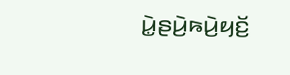ꤣꤧ꤭ꤔꤣꤧ꤬ꤒꤣꤧ꤬ꤟꤢꤩ꤬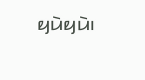ꤟꤣꤧꤟꤣꤧ꤯